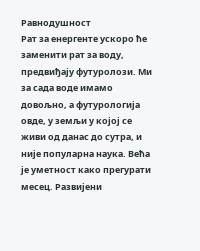Равнодушност
Рат за енергенте ускоро ће заменити рат за воду, предвиђају футуролози. Ми за сада воде имамо довољно, а футурологија овде, у земљи у којој се живи од данас до сутра, и није популарна наука. Већа је уметност како прегурати месец. Развијени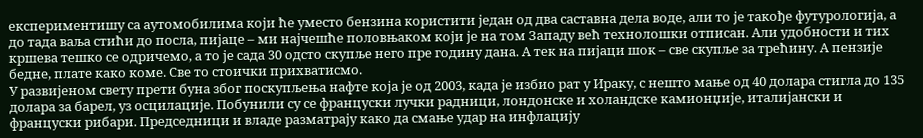експериментишу са аутомобилима који ће уместо бензина користити један од два саставна дела воде, али то је такође футурологија, а до тада ваља стићи до посла, пијаце – ми најчешће половњаком који је на том Западу већ технолошки отписан. Али удобности и тих кршева тешко се одричемо, а то је сада 30 одсто скупље него пре годину дана. А тек на пијаци шок – све скупље за трећину. А пензије бедне, плате како коме. Све то стоички прихватисмо.
У развијеном свету прети буна због поскупљења нафте која је од 2003, када је избио рат у Ираку, с нешто мање од 40 долара стигла до 135 долара за барел, уз осцилације. Побунили су се француски лучки радници, лондонске и холандске камионџије, италијански и француски рибари. Председници и владе разматрају како да смање удар на инфлацију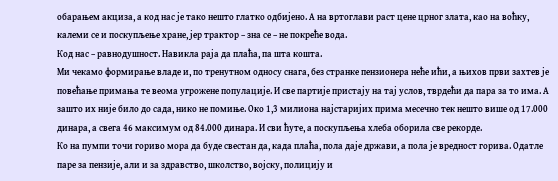обарањем акциза, а код нас је тако нешто глатко одбијено. А на вртоглави раст цене црног злата, као на воћку, калеми се и поскупљење хране, јер трактор – зна се – не покреће вода.
Код нас – равнодушност. Навикла раја да плаћа, па шта кошта.
Ми чекамо формирање владе и, по тренутном односу снага, без странке пензионера неће ићи, а њихов први захтев је повећање примања те веома угрожене популације. И све партије пристају на тај услов, тврдећи да пара за то има. А зашто их није било до сада, нико не помиње. Око 1,3 милиона најстаријих прима месечно тек нешто више од 17.000 динара, а свега 46 максимум од 84.000 динара. И сви ћуте, а поскупљења хлеба оборила све рекорде.
Ко на пумпи точи гориво мора да буде свестан да, када плаћа, пола даје држави, а пола је вредност горива. Одатле паре за пензије, али и за здравство, школство, војску, полицију и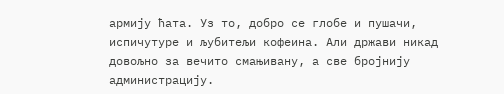армију ћата. Уз то, добро се глобе и пушачи, испичутуре и љубитељи кофеина. Али држави никад довољно за вечито смањивану, а све бројнију администрацију.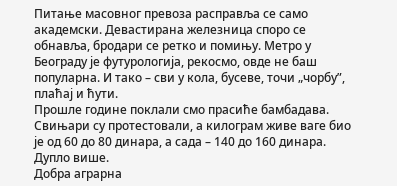Питање масовног превоза расправља се само академски. Девастирана железница споро се обнавља, бродари се ретко и помињу. Метро у Београду је футурологија, рекосмо, овде не баш популарна. И тако – сви у кола, бусеве, точи „чорбу”, плаћај и ћути.
Прошле године поклали смо прасиће бамбадава. Свињари су протестовали, а килограм живе ваге био је од 60 до 80 динара, а сада – 140 до 160 динара. Дупло више.
Добра аграрна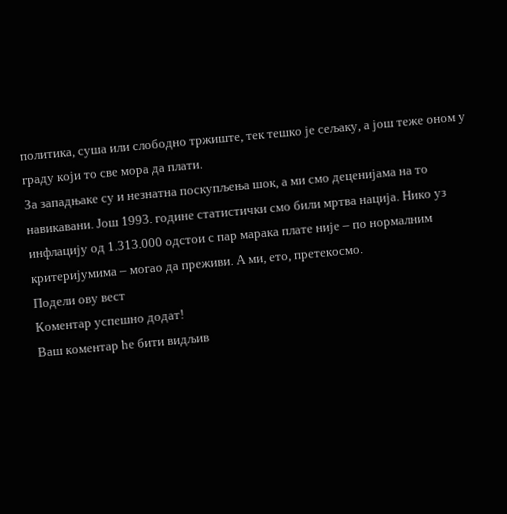политика, суша или слободно тржиште, тек тешко је сељаку, а још теже оном у граду који то све мора да плати.
За западњаке су и незнатна поскупљења шок, а ми смо деценијама на то навикавани. Још 1993. године статистички смо били мртва нација. Нико уз инфлацију од 1.313.000 одстои с пар марака плате није – по нормалним критеријумима – могао да преживи. А ми, ето, претекосмо.
Подели ову вест
Комeнтар успeшно додат!
Ваш комeнтар ћe бити видљив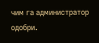чим га администратор одобри.